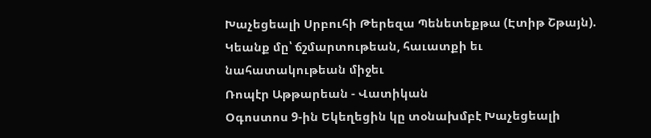Խաչեցեալի Սրբուհի Թերեզա Պենետեքթա (Էտիթ Շթայն). Կեանք մը՝ ճշմարտութեան, հաւատքի եւ նահատակութեան միջեւ
Ռոպէր Աթթարեան - Վատիկան
Օգոստոս 9-ին Եկեղեցին կը տօնախմբէ Խաչեցեալի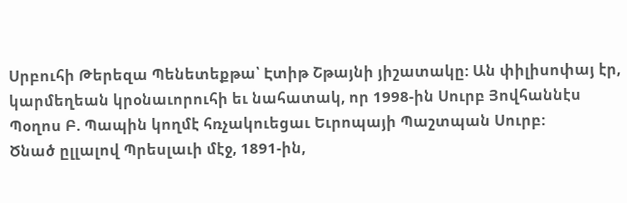Սրբուհի Թերեզա Պենետեքթա՝ Էտիթ Շթայնի յիշատակը: Ան փիլիսոփայ էր, կարմեղեան կրօնաւորուհի եւ նահատակ, որ 1998-ին Սուրբ Յովհաննէս Պօղոս Բ. Պապին կողմէ հռչակուեցաւ Եւրոպայի Պաշտպան Սուրբ:
Ծնած ըլլալով Պրեսլաւի մէջ, 1891-ին,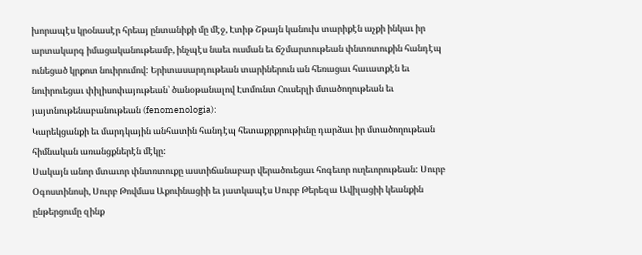խորապէս կրօնասէր հրեայ ընտանիքի մը մէջ, Էտիթ Շթայն կանուխ տարիքէն աչքի ինկաւ իր արտակարգ իմացականութեամբ, ինչպէս նաեւ ուսման եւ ճշմարտութեան փնտռտուքին հանդէպ ունեցած կրքոտ նուիրումով: Երիտասարդութեան տարիներուն ան հեռացաւ հաւատքէն եւ նուիրուեցաւ փիլիսոփայութեան՝ ծանօթանալով Էտմունտ Հուսերլի մտածողութեան եւ յայտնութենաբանութեան (fenomenologia):
Կարեկցանքի եւ մարդկային անհատին հանդէպ հետաքրքրութիւնը դարձաւ իր մտածողութեան հիմնական առանցքներէն մէկը:
Սակայն անոր մտաւոր փնտռտուքը աստիճանաբար վերածուեցաւ հոգեւոր ուղեւորութեան: Սուրբ Օգոստինոսի, Սուրբ Թովմաս Աքուինացիի եւ յատկապէս Սուրբ Թերեզա Ավիլացիի կեանքին ընթերցումը զինք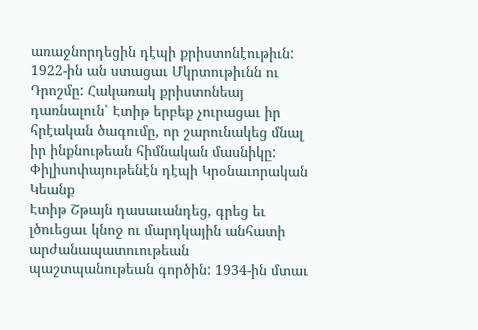առաջնորդեցին դէպի քրիստոնէութիւն: 1922-ին ան ստացաւ Մկրտութիւնն ու Դրոշմը: Հակառակ քրիստոնեայ դառնալուն՝ Էտիթ երբեք չուրացաւ իր հրէական ծագումը, որ շարունակեց մնալ իր ինքնութեան հիմնական մասնիկը:
Փիլիսոփայութենէն դէպի Կրօնաւորական Կեանք
Էտիթ Շթայն դասաւանդեց, գրեց եւ լծուեցաւ կնոջ ու մարդկային անհատի արժանապատուութեան պաշտպանութեան գործին: 1934-ին մտաւ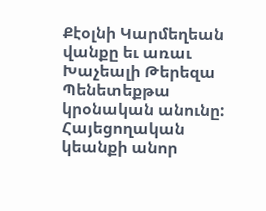Քէօլնի Կարմեղեան վանքը եւ առաւ Խաչեալի Թերեզա Պենետեքթա կրօնական անունը: Հայեցողական կեանքի անոր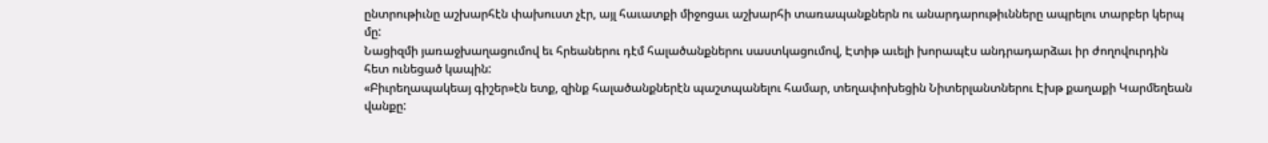ընտրութիւնը աշխարհէն փախուստ չէր, այլ հաւատքի միջոցաւ աշխարհի տառապանքներն ու անարդարութիւնները ապրելու տարբեր կերպ մը:
Նացիզմի յառաջխաղացումով եւ հրեաներու դէմ հալածանքներու սաստկացումով, Էտիթ աւելի խորապէս անդրադարձաւ իր ժողովուրդին հետ ունեցած կապին:
«Բիւրեղապակեայ գիշեր»էն ետք, զինք հալածանքներէն պաշտպանելու համար, տեղափոխեցին Նիտերլանտներու Էխթ քաղաքի Կարմեղեան վանքը: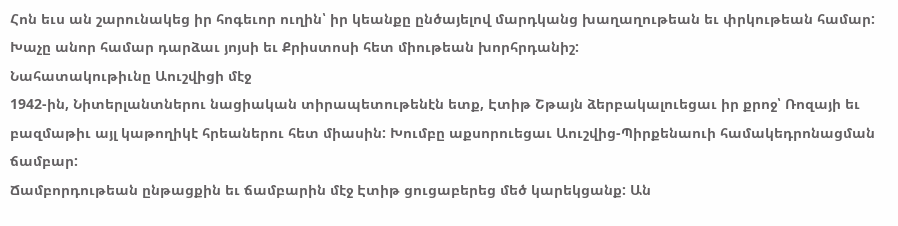Հոն եւս ան շարունակեց իր հոգեւոր ուղին՝ իր կեանքը ընծայելով մարդկանց խաղաղութեան եւ փրկութեան համար: Խաչը անոր համար դարձաւ յոյսի եւ Քրիստոսի հետ միութեան խորհրդանիշ:
Նահատակութիւնը Աուշվիցի մէջ
1942-ին, Նիտերլանտներու նացիական տիրապետութենէն ետք, Էտիթ Շթայն ձերբակալուեցաւ իր քրոջ՝ Ռոզայի եւ բազմաթիւ այլ կաթողիկէ հրեաներու հետ միասին: Խումբը աքսորուեցաւ Աուշվից-Պիրքենաուի համակեդրոնացման ճամբար:
Ճամբորդութեան ընթացքին եւ ճամբարին մէջ Էտիթ ցուցաբերեց մեծ կարեկցանք: Ան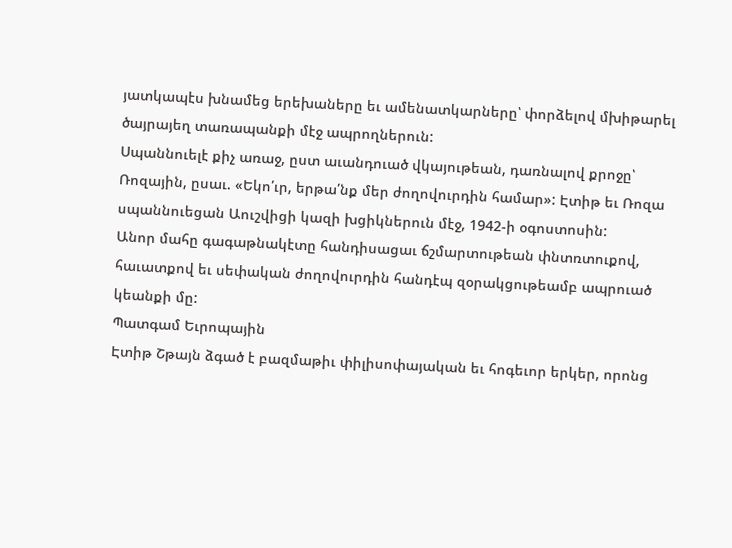յատկապէս խնամեց երեխաները եւ ամենատկարները՝ փորձելով մխիթարել ծայրայեղ տառապանքի մէջ ապրողներուն:
Սպաննուելէ քիչ առաջ, ըստ աւանդուած վկայութեան, դառնալով քրոջը՝ Ռոզային, ըսաւ. «Եկո՛ւր, երթա՛նք մեր ժողովուրդին համար»: Էտիթ եւ Ռոզա սպաննուեցան Աուշվիցի կազի խցիկներուն մէջ, 1942-ի օգոստոսին:
Անոր մահը գագաթնակէտը հանդիսացաւ ճշմարտութեան փնտռտուքով, հաւատքով եւ սեփական ժողովուրդին հանդէպ զօրակցութեամբ ապրուած կեանքի մը:
Պատգամ Եւրոպային
Էտիթ Շթայն ձգած է բազմաթիւ փիլիսոփայական եւ հոգեւոր երկեր, որոնց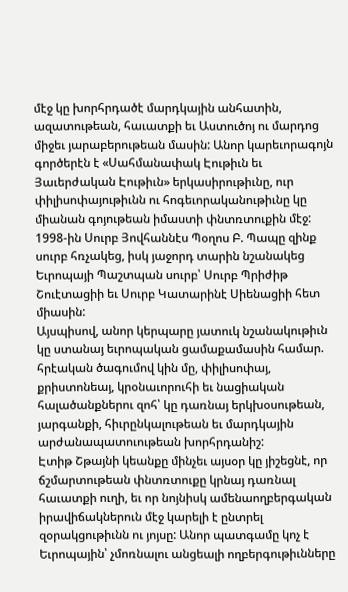մէջ կը խորհրդածէ մարդկային անհատին, ազատութեան, հաւատքի եւ Աստուծոյ ու մարդոց միջեւ յարաբերութեան մասին: Անոր կարեւորագոյն գործերէն է «Սահմանափակ Էութիւն եւ Յաւերժական Էութիւն» երկասիրութիւնը, ուր փիլիսոփայութիւնն ու հոգեւորականութիւնը կը միանան գոյութեան իմաստի փնտռտուքին մէջ:
1998-ին Սուրբ Յովհաննէս Պօղոս Բ. Պապը զինք սուրբ հռչակեց, իսկ յաջորդ տարին նշանակեց Եւրոպայի Պաշտպան սուրբ՝ Սուրբ Պրիժիթ Շուէտացիի եւ Սուրբ Կատարինէ Սիենացիի հետ միասին:
Այսպիսով, անոր կերպարը յատուկ նշանակութիւն կը ստանայ եւրոպական ցամաքամասին համար. հրէական ծագումով կին մը, փիլիսոփայ, քրիստոնեայ, կրօնաւորուհի եւ նացիական հալածանքներու զոհ՝ կը դառնայ երկխօսութեան, յարգանքի, հիւրընկալութեան եւ մարդկային արժանապատուութեան խորհրդանիշ:
Էտիթ Շթայնի կեանքը մինչեւ այսօր կը յիշեցնէ, որ ճշմարտութեան փնտռտուքը կրնայ դառնալ հաւատքի ուղի, եւ որ նոյնիսկ ամենաողբերգական իրավիճակներուն մէջ կարելի է ընտրել զօրակցութիւնն ու յոյսը: Անոր պատգամը կոչ է Եւրոպային՝ չմոռնալու անցեալի ողբերգութիւնները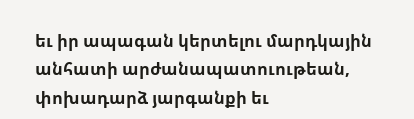եւ իր ապագան կերտելու մարդկային անհատի արժանապատուութեան, փոխադարձ յարգանքի եւ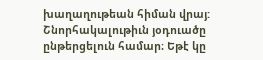խաղաղութեան հիման վրայ:
Շնորհակալութիւն յօդուածը ընթերցելուն համար։ Եթէ կը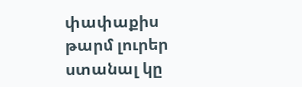փափաքիս թարմ լուրեր ստանալ կը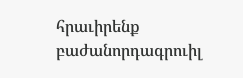հրաւիրենք բաժանորդագրուիլ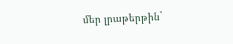մեր լրաթերթին`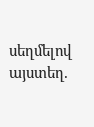սեղմելով այստեղ.